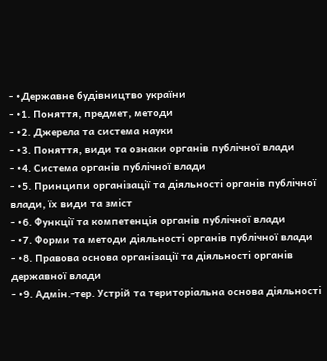- •Державне будівництво україни
- •1. Поняття, предмет, методи
- •2. Джерела та система науки
- •3. Поняття, види та ознаки органів публічної влади
- •4. Система органів публічної влади
- •5. Принципи організації та діяльності органів публічної влади, їх види та зміст
- •6. Функції та компетенція органів публічної влади
- •7. Форми та методи діяльності органів публічної влади
- •8. Правова основа організації та діяльності органів державної влади
- •9. Адмін.-тер. Устрій та територіальна основа діяльності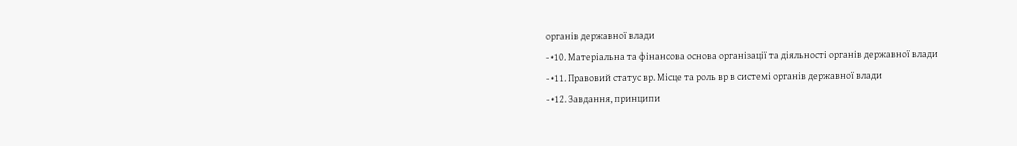органів державної влади
- •10. Матеріальна та фінансова основа організації та діяльності органів державної влади
- •11. Правовий статус вр. Місце та роль вр в системі органів державної влади
- •12. Завдання, принципи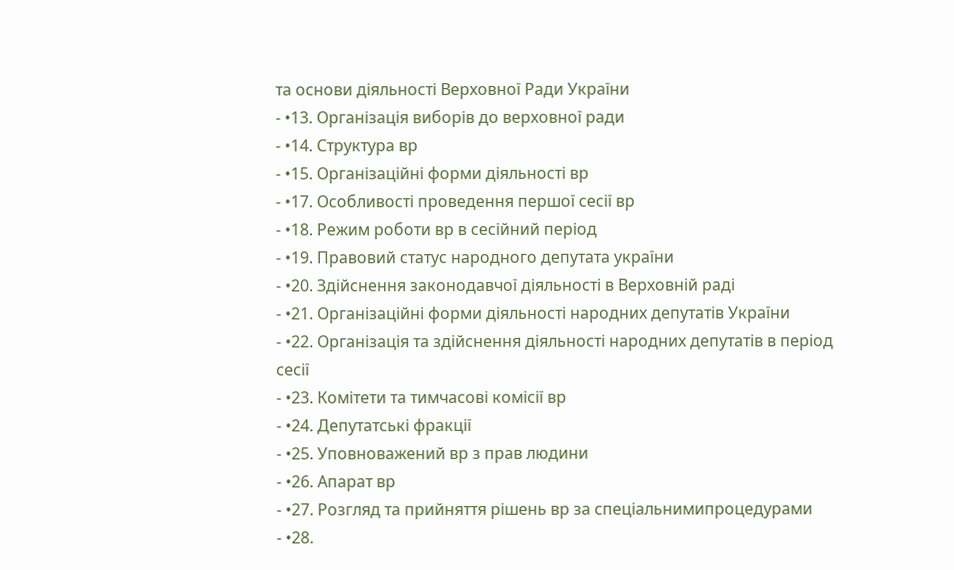та основи діяльності Верховної Ради України
- •13. Організація виборів до верховної ради
- •14. Структура вр
- •15. Організаційні форми діяльності вр
- •17. Особливості проведення першої сесії вр
- •18. Режим роботи вр в сесійний період
- •19. Правовий статус народного депутата україни
- •20. Здійснення законодавчої діяльності в Верховній раді
- •21. Організаційні форми діяльності народних депутатів України
- •22. Організація та здійснення діяльності народних депутатів в період сесії
- •23. Комітети та тимчасові комісії вр
- •24. Депутатські фракції
- •25. Уповноважений вр з прав людини
- •26. Апарат вр
- •27. Розгляд та прийняття рішень вр за спеціальнимипроцедурами
- •28.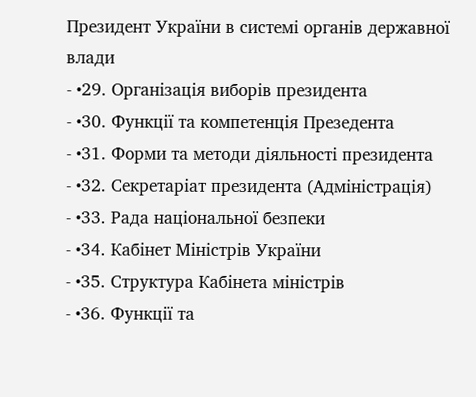Президент України в системі органів державної влади
- •29. Організація виборів президента
- •30. Функції та компетенція Презедента
- •31. Форми та методи діяльності президента
- •32. Секретаріат президента (Адміністрація)
- •33. Рада національної безпеки
- •34. Кабінет Міністрів України
- •35. Структура Кабінета міністрів
- •36. Функції та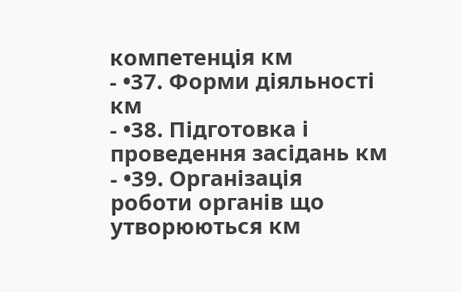компетенція км
- •37. Форми діяльності км
- •38. Підготовка і проведення засідань км
- •39. Організація роботи органів що утворюються км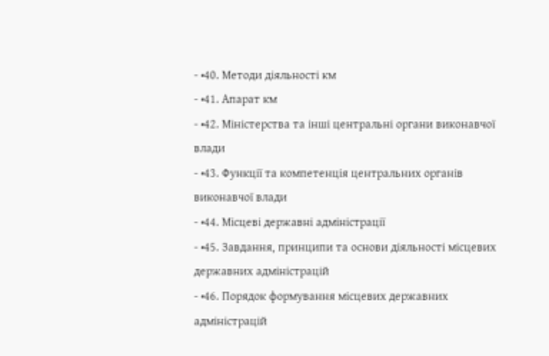- •40. Методи діяльності км
- •41. Апарат км
- •42. Міністерства та інші центральні органи виконавчої влади
- •43. Функції та компетенція центральних органів виконавчої влади
- •44. Місцеві державні адміністрації
- •45. Завдання, принципи та основи діяльності місцевих державних адміністрацій
- •46. Порядок формування місцевих державних адміністрацій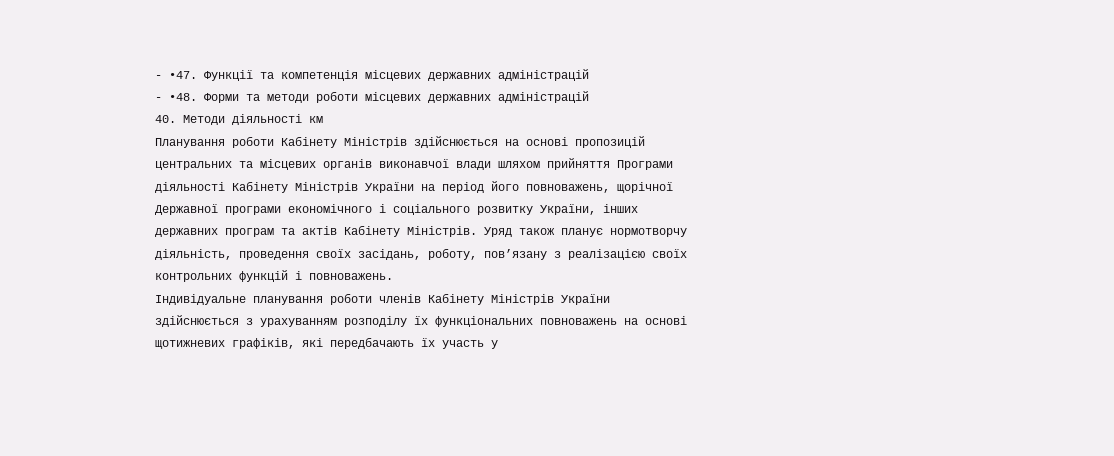- •47. Функції та компетенція місцевих державних адміністрацій
- •48. Форми та методи роботи місцевих державних адміністрацій
40. Методи діяльності км
Планування роботи Кабінету Міністрів здійснюється на основі пропозицій центральних та місцевих органів виконавчої влади шляхом прийняття Програми діяльності Кабінету Міністрів України на період його повноважень, щорічної Державної програми економічного і соціального розвитку України, інших державних програм та актів Кабінету Міністрів. Уряд також планує нормотворчу діяльність, проведення своїх засідань, роботу, пов’язану з реалізацією своїх контрольних функцій і повноважень.
Індивідуальне планування роботи членів Кабінету Міністрів України здійснюється з урахуванням розподілу їх функціональних повноважень на основі щотижневих графіків, які передбачають їх участь у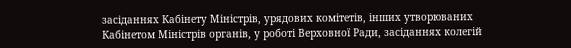засіданнях Кабінету Міністрів, урядових комітетів, інших утворюваних Кабінетом Міністрів органів, у роботі Верховної Ради, засіданнях колегій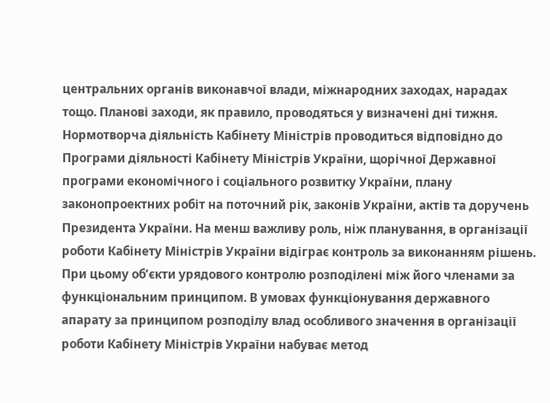центральних органів виконавчої влади, міжнародних заходах, нарадах тощо. Планові заходи, як правило, проводяться у визначені дні тижня.
Нормотворча діяльність Кабінету Міністрів проводиться відповідно до Програми діяльності Кабінету Міністрів України, щорічної Державної програми економічного і соціального розвитку України, плану законопроектних робіт на поточний рік, законів України, актів та доручень Президента України. На менш важливу роль, ніж планування, в організації роботи Кабінету Міністрів України відіграє контроль за виконанням рішень. При цьому об’єкти урядового контролю розподілені між його членами за функціональним принципом. В умовах функціонування державного апарату за принципом розподілу влад особливого значення в організації роботи Кабінету Міністрів України набуває метод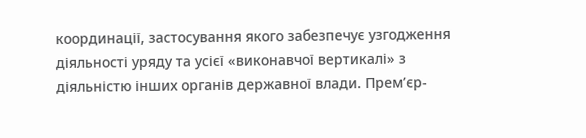координації, застосування якого забезпечує узгодження діяльності уряду та усієї «виконавчої вертикалі» з діяльністю інших органів державної влади. Прем’єр-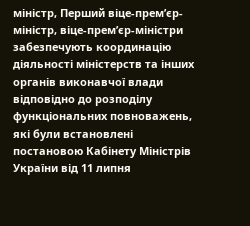міністр, Перший віце-прем’єр-міністр, віце-прем’єр-міністри забезпечують координацію діяльності міністерств та інших органів виконавчої влади відповідно до розподілу функціональних повноважень, які були встановлені постановою Кабінету Міністрів України від 11 липня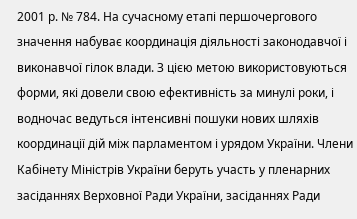2001 р. № 784. На сучасному етапі першочергового значення набуває координація діяльності законодавчої і виконавчої гілок влади. З цією метою використовуються форми, які довели свою ефективність за минулі роки, і водночас ведуться інтенсивні пошуки нових шляхів координації дій між парламентом і урядом України. Члени Кабінету Міністрів України беруть участь у пленарних засіданнях Верховної Ради України, засіданнях Ради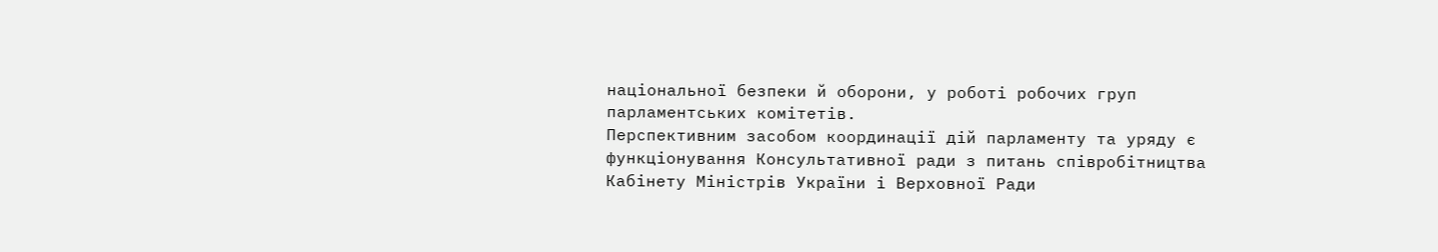національної безпеки й оборони, у роботі робочих груп парламентських комітетів.
Перспективним засобом координації дій парламенту та уряду є функціонування Консультативної ради з питань співробітництва Кабінету Міністрів України і Верховної Ради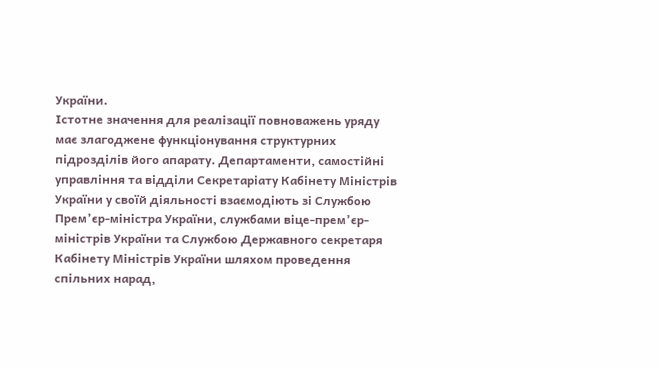України.
Істотне значення для реалізації повноважень уряду має злагоджене функціонування структурних підрозділів його апарату. Департаменти, самостійні управління та відділи Секретаріату Кабінету Міністрів України у своїй діяльності взаємодіють зі Службою Прем’єр-міністра України, службами віце-прем’єр-міністрів України та Службою Державного секретаря Кабінету Міністрів України шляхом проведення спільних нарад,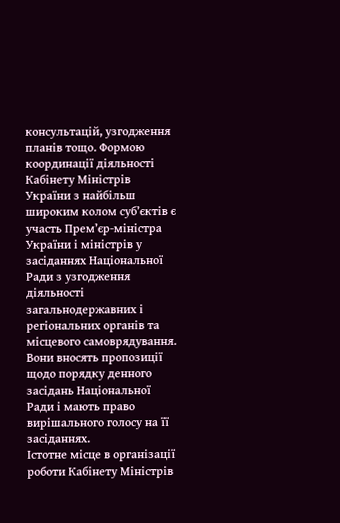консультацій, узгодження планів тощо. Формою координації діяльності Кабінету Міністрів України з найбільш широким колом суб’єктів є участь Прем’єр-міністра України і міністрів у засіданнях Національної Ради з узгодження діяльності загальнодержавних і регіональних органів та місцевого самоврядування. Вони вносять пропозиції щодо порядку денного засідань Національної Ради і мають право вирішального голосу на її засіданнях.
Істотне місце в організації роботи Кабінету Міністрів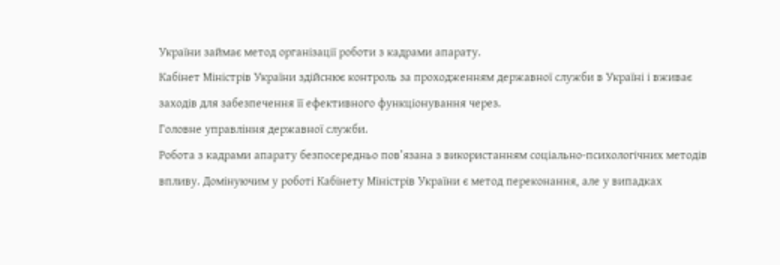України займає метод організації роботи з кадрами апарату.
Кабінет Міністрів України здійснює контроль за проходженням державної служби в Україні і вживає заходів для забезпечення її ефективного функціонування через.
Головне управління державної служби.
Робота з кадрами апарату безпосередньо пов’язана з використанням соціально-психологічних методів впливу. Домінуючим у роботі Кабінету Міністрів України є метод переконання, але у випадках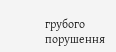грубого порушення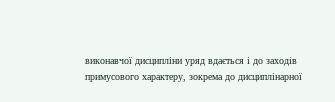виконавчої дисципліни уряд вдається і до заходів примусового характеру, зокрема до дисциплінарної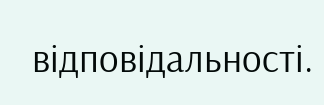відповідальності.